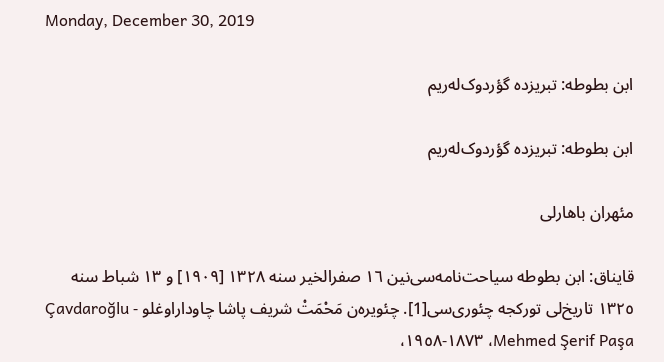Monday, December 30, 2019

ابن بطوطه: تبریزده گؤردوک‌له‌ریم

ابن بطوطه: تبریزده گؤردوک‌له‌ریم

مئهران باهارلی

قایناق: ابن بطوطه سیاحت‌نامه‌سی‌نین ١٦ صفرالخیر سنه ١٣٢٨ [١٩٠٩] و ١٣ شباط سنه ١٣٢٥ تاریخ‌لی تورکجه چئوری‌سی[1]. چئویره‌ن مَحْمَتْ شریف پاشا چاوداراوغلو - Çavdaroğlu Mehmed Şerif Paşa، ١٨٧٣-١٩٥٨،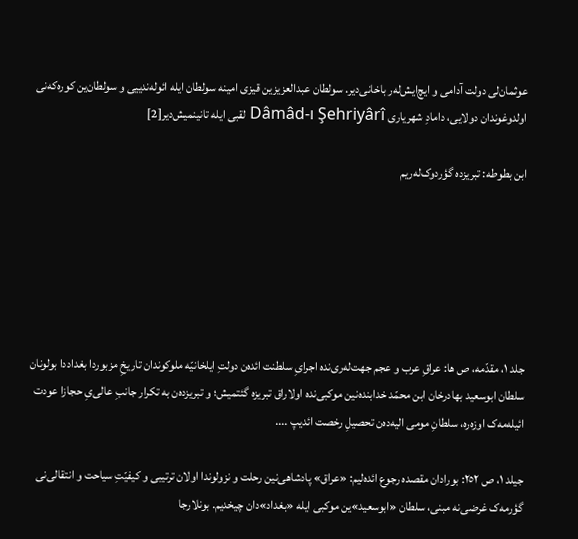عوثمان‌لی دولت آدامی و ایچ‌ایش‌له‌ر باخانی‌دیر. سولطان عبدالعزیزین قیزی امینه سولطان ایله ائوله‌ندییی و سولطان‌ین کوره‌که‌نی‌ اولدوغوندان دولایی، دامادِ شهریاری Dâmâd-ı Şehriyârî لقبی ایله تانینمیش‌دیر[2]

ابن بطوطه: تبریزده گؤردوک‌له‌ریم






جلد ١، مقدّمه، ص ها: عراقِ عرب و عجم جهت‌له‌ری‌نده اجرایِ سلطنت ائده‌ن دولتِ ایلخانیّه ملوکوندان تاریخِ مزبوردا بغداددا بولونان سلطان ابوسعید بهادرخان ابن محمّد خدابنده‌نین موکبی‌نده اولاراق تبریزه گئتمیش؛ و تبریزده‌ن به تکرار جانبِ عالی‌یِ حجازا عودت ائیله‌مه‌ک اوزه‌ره، سلطانِ مومی الیه‌ده‌ن تحصيلِ رخصت ائدیپ ....

جیلد ١، ص ٢٥٢: بورادان مقصده رجوع ائده‌لیم: «عراق» پادشاهی‌نین رحلت و نزولوندا اولان ترتیبی و کیفیّتِ سیاحت و انتقالی‌نی گؤرمه‌ک غرضی‌نه مبنی، سلطان «ابوسعید»ین موکبی ایله «بغداد»دان چیخدیم. بونلارجا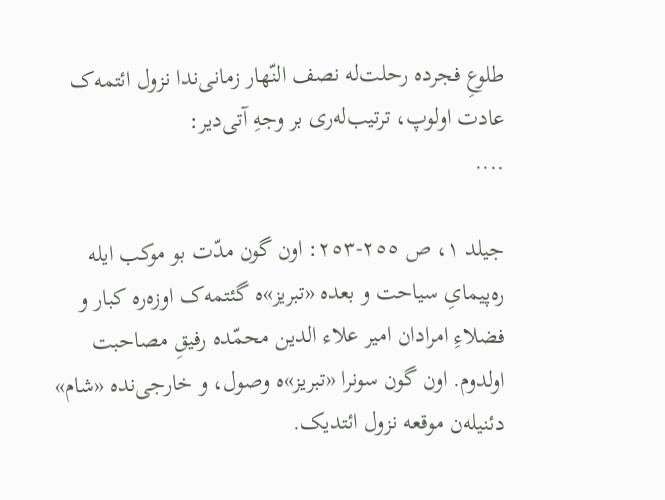طلوعِ فجرده رحلت‌له نصف النّهار زمانی‌ندا نزول ائتمه‌ک عادت اولوپ، ترتیب‌له‌ری بر وجهِ آتی‌دیر:
....

جیلد ١، ص ٢٥٥-٢٥٣: اون گون مدّت بو موکب ایله ره‌پیمایِ سیاحت و بعده «تبریز»ه گئتمه‌ک اوزه‌ره کبار و فضلاءِ امرادان امیر علاء الدین محمّده رفیقِ مصاحبت اولدوم. اون گون سونرا «تبریز»ه وصول، و خارجی‌نده «شام» دئنیله‌ن موقعه نزول ائتدیک.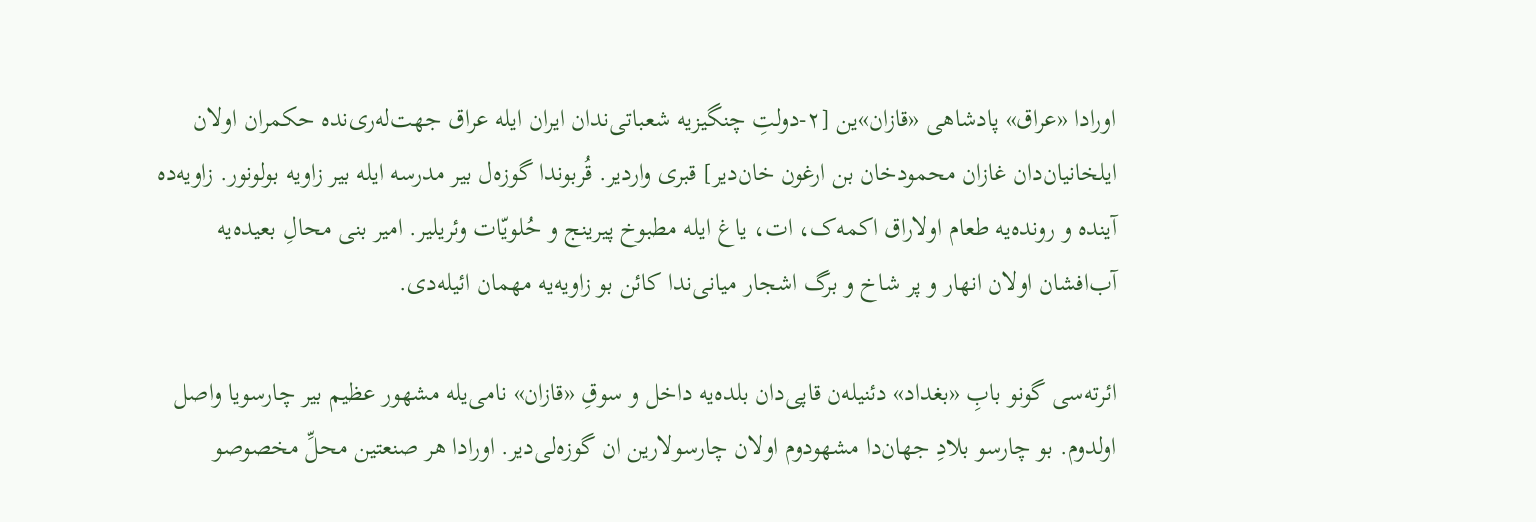اورادا «عراق» پادشاهی «قازان»ین [٢-دولتِ چنگیزیه شعباتی‌ندان ایران ایله عراق جهت‌له‌ری‌نده حکمران اولان ایلخانیان‌دان غازان محمودخان بن ارغون خان‌دیر] قبری واردیر. قُربوندا گوزه‌ل بیر مدرسه ایله بیر زاویه بولونور. زاویه‌ده آینده و رونده‌یه طعام اولاراق اکمه‌ک، ات، یاغ ایله مطبوخ پیرینج و حُلویّات وئریلیر. امیر بنی محالِ بعیده‌یه آب‌افشان اولان انهار و پر شاخ و برگ اشجار میانی‌ندا کائن بو زاویه‌یه مهمان ائیله‌دی.

ائرته‌سی گونو بابِ «بغداد» دئنیله‌ن قاپی‌دان بلده‌یه داخل و سوقِ «قازان» نامی‌یله مشهور عظیم بیر چارسویا واصل اولدوم. بو چارسو بلادِ جهان‌دا مشهودوم اولان چارسولارین ان گوزه‌لی‌دیر. اورادا هر صنعتین محلِّ مخصوصو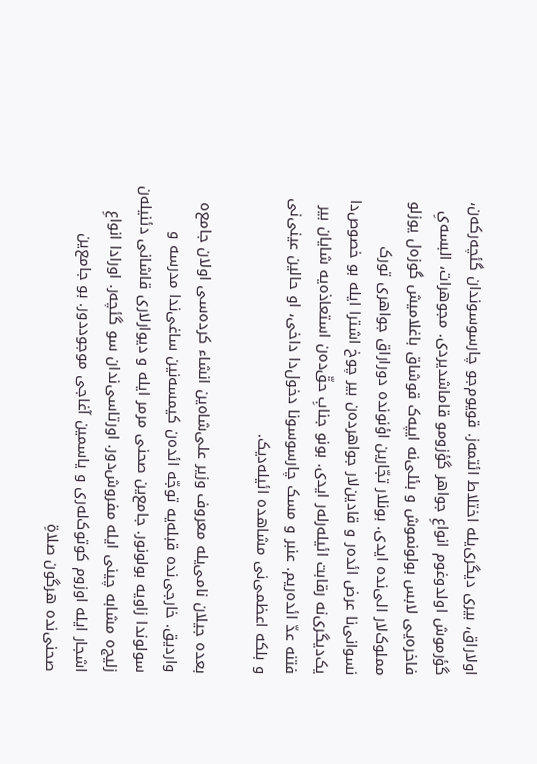اولاراق، بیری دیگری‌یله اختلاط ائتمه‌ز. قویوم‌جو چارسوسوندان گئچه‌رکه‌ن، گؤرموش اولدوغوم انواعِ جواهر گؤزومو قاماشدیردی. مجوهرات، البسه‌یِ فاخره‌یی لابس بولونموش و بئلی‌نه ایپه‌ک قوشاق باغلامیش گوزه‌ل یوزلو مملوک‌لار الی‌نده ایدی. بونلار تجّارین اؤنونده دوراراق جواهری تورک نسوانی‌نا عرض ائده‌ر و قادین‌لار جواهرده‌ن بیر چوخ اشترا ایله بو خصوص‌دا یک‌دیگری‌نه رقابت ائیله‌رله‌ر ایدی. بونو جنابِ حقّ‌ده‌ن استعاذه‌یه شایان بیر فتنه عدّ ائده‌ریم. عنبر و مسک چارسوسونا دخول‌دا داخی، او حالین عینی‌نی و بلکه اعظمی‌نی مشاهده ائیله‌دیک.

بعده جیلان نامی‌یله معروف وزیر علی‌شاه‌ین انشاء کرده‌سی اولان جامع‌ه واردیق. خارجی‌نده قبله‌یه توجّه ائده‌ن کیمسه‌نین ساغی‌ندا مدرسه و سولوندا زاویه بولونور. جامع‌ین صحنی مرمر ایله و دیوارلاری قاشانی دئنیله‌ن زلیج‌ه مشابه چینی ایله مفروش‌دور. اورتاسی‌ندان سو گئچه‌ر. اورادا انواعِ اشجار ایله اوزوم کوتوک‌له‌ری و یاسمین آغاجی موجوددور. بو جامع‌ین صحنی‌نده هرگون صلاۃِ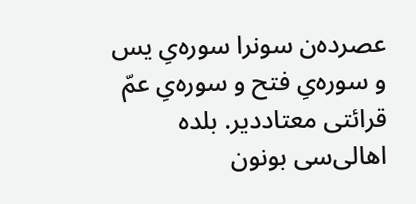عصرده‌ن سونرا سوره‌یِ یس و سوره‌یِ فتح و سوره‌یِ عمّ قرائتی معتاددیر. بلده اهالی‌سی بونون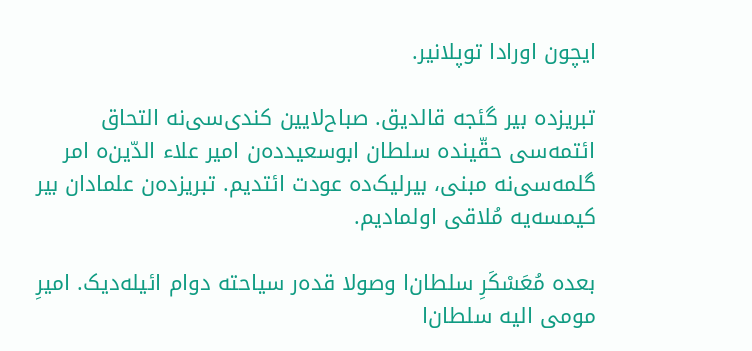ایچون اورادا توپلانیر.

تبریزده بیر گئجه قالدیق. صباح‌لایین کندی‌سی‌نه التحاق ائتمه‌سی حقّینده سلطان ابوسعیدده‌ن امیر علاء الدّین‌ه امر گلمه‌سی‌نه مبنی، بیرلیک‌ده عودت ائتدیم. تبریزده‌ن علمادان بیر کیمسه‌یه مُلاقی اولمادیم.

بعده مُعَسْکَرِ سلطان‌ا وصولا قده‌ر سیاحته دوام ائیله‌دیک. امیرِ مومی الیه سلطان‌ا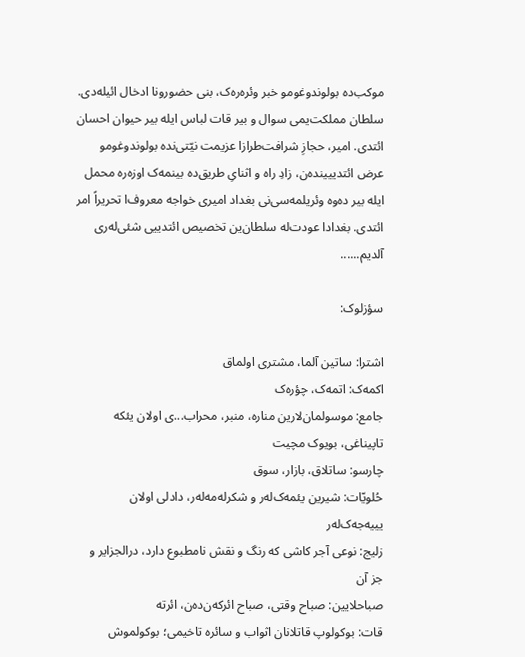موکب‌ده بولوندوغومو خبر وئره‌ره‌ک، بنی حضورونا ادخال ائیله‌دی. سلطان مملکت‌یمی سوال و بیر قات لباس ایله بیر حیوان احسان ائتدی. امیر، حجازِ شرافت‌طرازا عزیمت نیّتی‌نده بولوندوغومو عرض ائتدییینده‌ن، زادِ راه و اثنایِ طریق‌ده بینمه‌ک اوزه‌ره محمل ایله بیر ده‌وه وئریلمه‌سی‌نی بغداد امیری خواجه معروف‌ا تحریراً امر ائتدی. بغدادا عودت‌له سلطان‌ین تخصیص ائتدییی شئی‌له‌ری آلدیم......

سؤزلوک:

اشترا: ساتین آلما، مشتری اولماق
اکمه‌ک: اتمه‌ک، چؤره‌ک
جامع: موسولمان‌لارین مناره، منبر، محراب...ی اولان یئکه تاپیناغی، بویوک مچیت
چارسو: ساتلاق، بازار، سوق
حُلویّات: شیرین یئمه‌ک‌له‌ر و شکرله‌مه‌له‌ر، دادلی اولان یییه‌جه‌ک‌له‌ر
زلیج: نوعی آجر کاشی که رنگ و نقش نامطبوع دارد، درالجزایر و جز آن
صباحلایین: صباح وقتی، صباح ائرکه‌ن‌ده‌ن، ائرته
قات: بوکولوپ قاتلانان اثواب و سائره تاخیمی؛ بوکولموش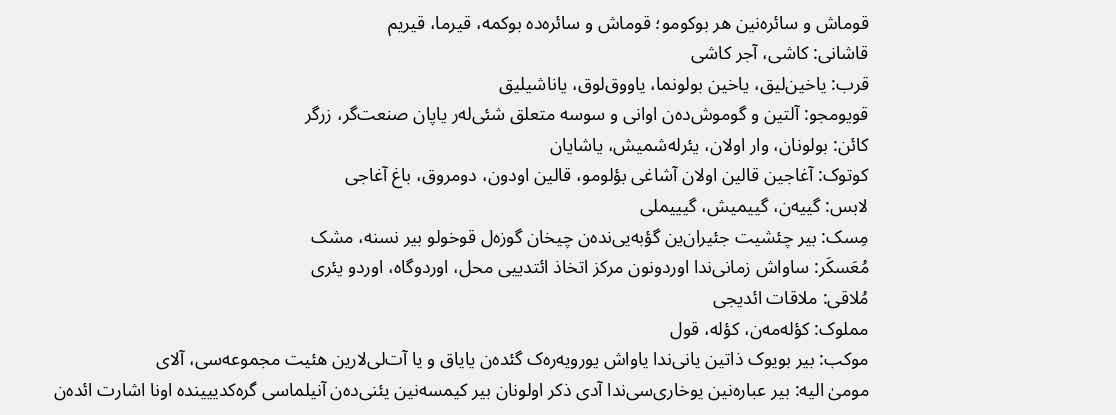قوماش و سائره‌نین هر بوکومو؛ قوماش و سائره‌ده بوکمه، قیرما، قیریم
قاشانی: کاشی، آجر کاشی
قرب: یاخین‌لیق، یاخین بولونما، یاووق‌لوق، یاناشیلیق
قویومجو: آلتین و گوموش‌ده‌ن اوانی و سوسه متعلق شئی‌له‌ر یاپان صنعت‌گر، زرگر
کائن: بولونان، وار اولان، یئرله‌شمیش، یاشایان
کوتوک: آغاجین قالین اولان آشاغی بؤلومو، قالین اودون، دومروق، باغ آغاجی
لابس: گییه‌ن، گییمیش، گیییملی
مِسک: بیر چئشیت جئیران‌ین گؤبه‌یی‌نده‌ن چیخان گوزه‌ل قوخولو بیر نسنه، مشک
مُعَسکَر: ساواش زمانی‌ندا اوردونون مرکز اتخاذ ائتدییی محل، اوردوگاه، اوردو یئری
مُلاقی: ملاقات ائدیجی
مملوک: کؤله‌مه‌ن، کؤله، قول
موکب: بیر بویوک ذاتین یانی‌ندا یاواش یورویه‌ره‌ک گئده‌ن یایاق و یا آت‌لی‌لارین هئیت مجموعه‌سی، آلای
مومیٰ الیه: بیر عباره‌نین یوخاری‌سی‌ندا آدی ذکر اولونان بیر کیمسه‌نین یئنی‌ده‌ن آنیلماسی گره‌کدییینده اونا اشارت ائده‌ن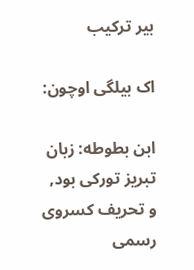بیر ترکیب

اک بیلگی اوچون:

ابن بطوطه: زبان تبریز تورکی بود, و تحریف کسروی
رسمی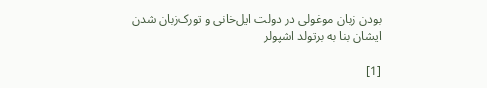بودن زبان موغولی در دولت ایل‌خانی و تورک‌زبان شدن ایشان بنا به برتولد اشپولر

[1]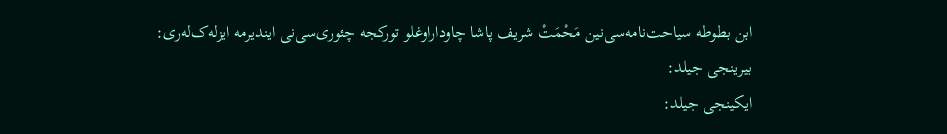ابن بطوطه سیاحت‌نامه‌سی‌نین مَحْمَتْ شریف پاشا چاوداراوغلو تورکجه چئوری‌سی‌نی ایندیرمه ایزله‌ک‌له‌ری:
بیرینجی جیلد:
ایکینجی جیلد: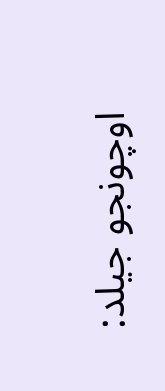اوچونجو جیلد: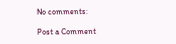No comments:

Post a Comment